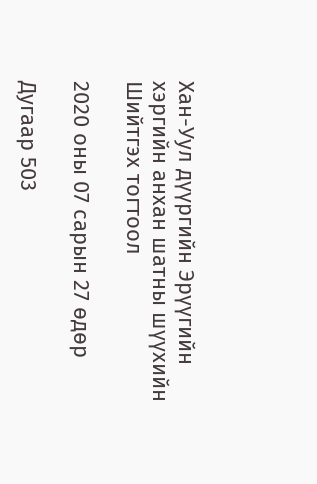Хан-Уул дүүргийн Эрүүгийн хэргийн анхан шатны шүүхийн Шийтгэх тогтоол

2020 оны 07 сарын 27 өдөр

Дугаар 503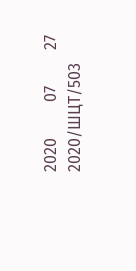2020         07         27                                       2020/ШЦТ/503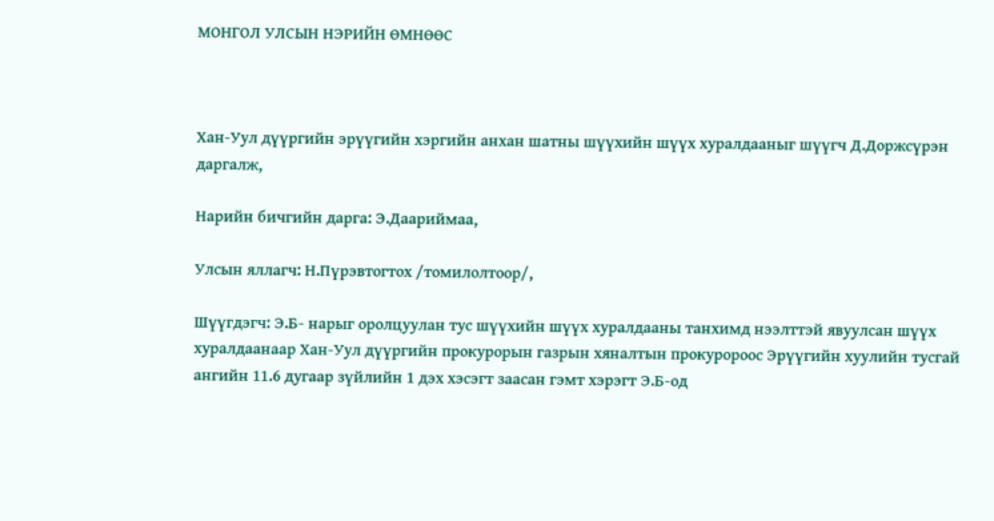МОНГОЛ УЛСЫН НЭРИЙН ӨМНӨӨС



Хан-Уул дүүргийн эрүүгийн хэргийн анхан шатны шүүхийн шүүх хуралдааныг шүүгч Д.Доржсүрэн даргалж,

Нарийн бичгийн дарга: Э.Даариймаа,

Улсын яллагч: Н.Пүрэвтогтох /томилолтоор/,

Шүүгдэгч: Э.Б- нарыг оролцуулан тус шүүхийн шүүх хуралдааны танхимд нээлттэй явуулсан шүүх хуралдаанаар Хан-Уул дүүргийн прокурорын газрын хяналтын прокуророос Эрүүгийн хуулийн тусгай ангийн 11.6 дугаар зүйлийн 1 дэх хэсэгт заасан гэмт хэрэгт Э.Б-од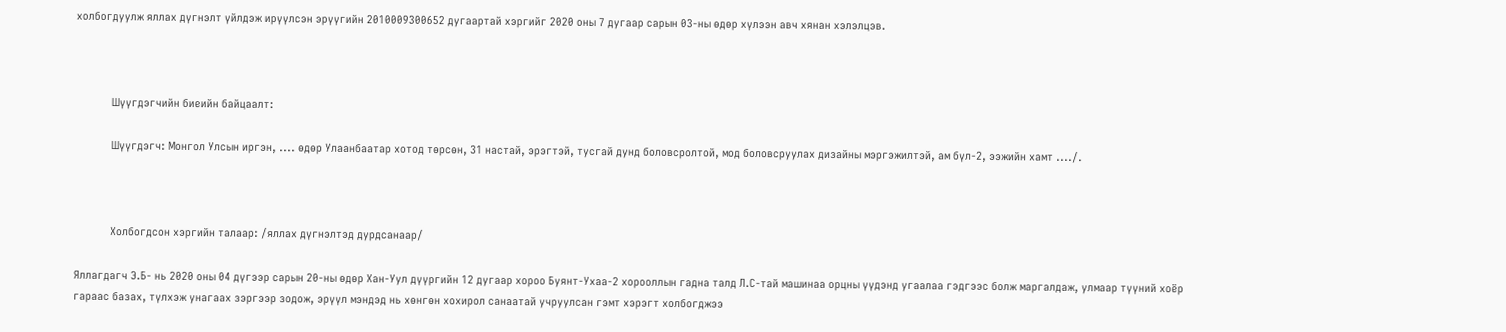холбогдуулж яллах дүгнэлт үйлдэж ирүүлсэн эрүүгийн 2010009300652 дугаартай хэргийг 2020 оны 7 дугаар сарын 03-ны өдөр хүлээн авч хянан хэлэлцэв.



            Шүүгдэгчийн биеийн байцаалт:

            Шүүгдэгч: Монгол Улсын иргэн, .... өдөр Улаанбаатар хотод төрсөн, 31 настай, эрэгтэй, тусгай дунд боловсролтой, мод боловсруулах дизайны мэргэжилтэй, ам бүл-2, ээжийн хамт ..../.



            Холбогдсон хэргийн талаар: /яллах дүгнэлтэд дурдсанаар/

Яллагдагч Э.Б- нь 2020 оны 04 дүгээр сарын 20-ны өдөр Хан-Уул дүүргийн 12 дугаар хороо Буянт-Ухаа-2 хорооллын гадна талд Л.С-тай машинаа орцны үүдэнд угаалаа гэдгээс болж маргалдаж, улмаар түүний хоёр гараас базах, түлхэж унагаах зэргээр зодож, эрүүл мэндэд нь хөнгөн хохирол санаатай учруулсан гэмт хэрэгт холбогджээ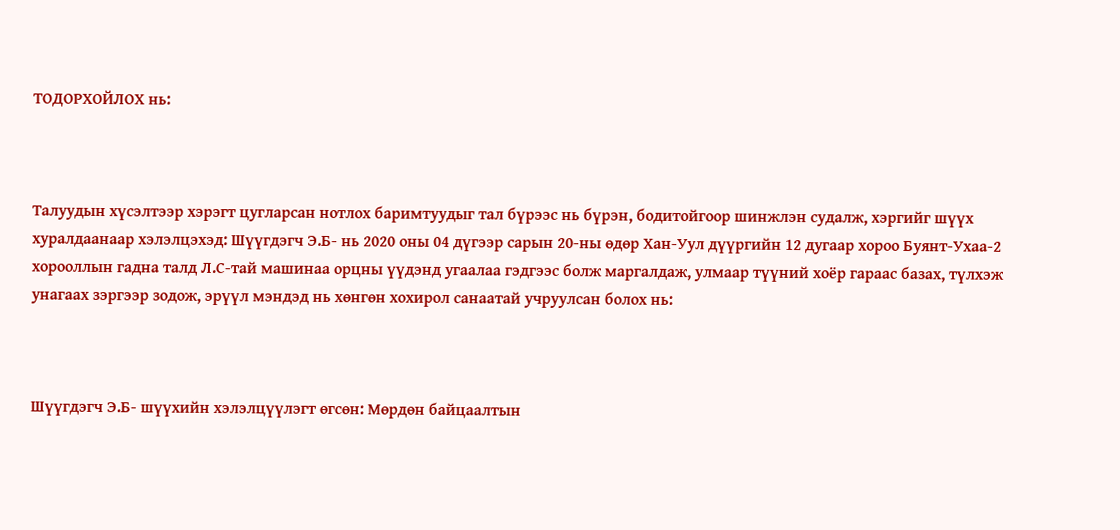ТОДОРХОЙЛОХ нь:



Талуудын хүсэлтээр хэрэгт цугларсан нотлох баримтуудыг тал бүрээс нь бүрэн, бодитойгоор шинжлэн судалж, хэргийг шүүх хуралдаанаар хэлэлцэхэд: Шүүгдэгч Э.Б- нь 2020 оны 04 дүгээр сарын 20-ны өдөр Хан-Уул дүүргийн 12 дугаар хороо Буянт-Ухаа-2 хорооллын гадна талд Л.С-тай машинаа орцны үүдэнд угаалаа гэдгээс болж маргалдаж, улмаар түүний хоёр гараас базах, түлхэж унагаах зэргээр зодож, эрүүл мэндэд нь хөнгөн хохирол санаатай учруулсан болох нь:



Шүүгдэгч Э.Б- шүүхийн хэлэлцүүлэгт өгсөн: Мөрдөн байцаалтын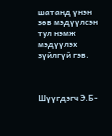шатанд үнэн зөв мэдүүлсэн тул нэмж мэдүүлэх зүйлгүй гэв.



Шүүгдэгч Э.Б-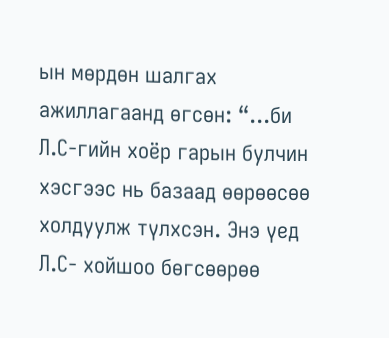ын мөрдөн шалгах ажиллагаанд өгсөн: “...би Л.С-гийн хоёр гарын булчин хэсгээс нь базаад өөрөөсөө холдуулж түлхсэн. Энэ үед Л.С- хойшоо бөгсөөрөө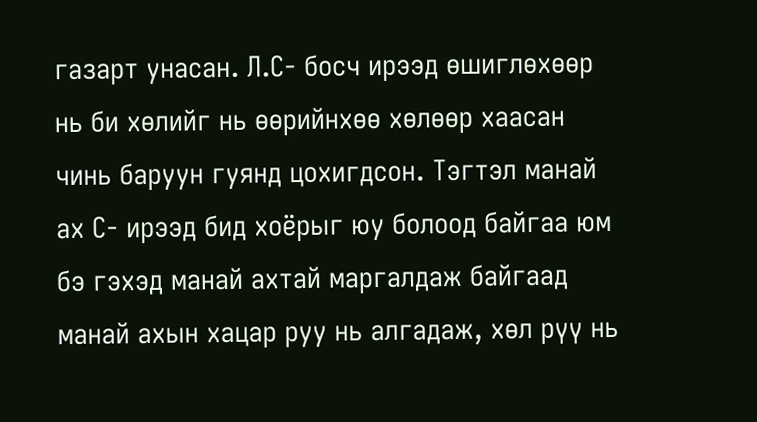газарт унасан. Л.С- босч ирээд өшиглөхөөр нь би хөлийг нь өөрийнхөө хөлөөр хаасан чинь баруун гуянд цохигдсон. Тэгтэл манай ах С- ирээд бид хоёрыг юу болоод байгаа юм бэ гэхэд манай ахтай маргалдаж байгаад манай ахын хацар руу нь алгадаж, хөл рүү нь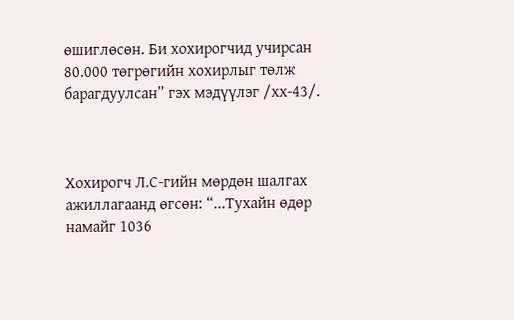өшиглөсөн. Би хохирогчид учирсан 80.000 төгрөгийн хохирлыг төлж барагдуулсан” гэх мэдүүлэг /хх-43/.



Хохирогч Л.С-гийн мөрдөн шалгах ажиллагаанд өгсөн: “...Тухайн өдөр намайг 1036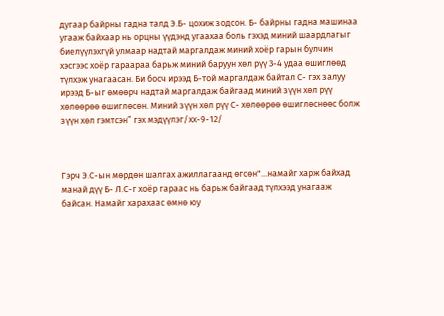дугаар байрны гадна талд Э.Б- цохиж зодсон. Б- байрны гадна машинаа угааж байхаар нь орцны үүдэнд угаахаа боль гэхэд миний шаардлагыг биелүүлэхгүй улмаар надтай маргалдаж миний хоёр гарын булчин хэсгээс хоёр гараараа барьж миний баруун хөл рүү 3-4 удаа өшиглөөд түлхэж унагаасан. Би босч ирээд Б-той маргалдаж байтал С- гэх залуу ирээд Б-ыг өмөөрч надтай маргалдаж байгаад миний зүүн хөл рүү хөлөөрөө өшиглөсөн. Миний зүүн хөл рүү С- хөлөөрөө өшиглөснөөс болж зүүн хөл гэмтсэн” гэх мэдүүлэг/хх-9-12/



Гэрч Э.С-ын мөрдөн шалгах ажиллагаанд өгсөн"...намайг харж байхад манай дүү Б- Л.С-г хоёр гараас нь барьж байгаад түлхээд унагааж байсан. Намайг харахаас өмнө юу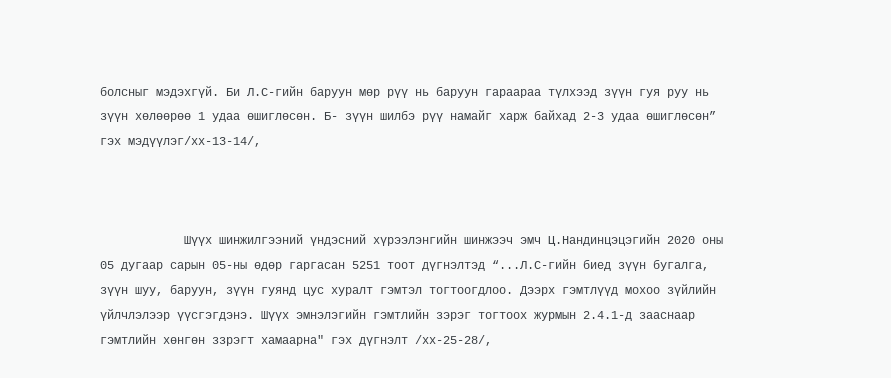болсныг мэдэхгүй. Би Л.С-гийн баруун мөр рүү нь баруун гараараа түлхээд зүүн гуя руу нь зүүн хөлөөрөө 1 удаа өшиглөсөн. Б- зүүн шилбэ рүү намайг харж байхад 2-3 удаа өшиглөсөн” гэх мэдүүлэг/хх-13-14/,



            Шүүх шинжилгээний үндэсний хүрээлэнгийн шинжээч эмч Ц.Нандинцэцэгийн 2020 оны 05 дугаар сарын 05-ны өдөр гаргасан 5251 тоот дүгнэлтэд “...Л.С-гийн биед зүүн бугалга, зүүн шуу, баруун, зүүн гуянд цус хуралт гэмтэл тогтоогдлоо. Дээрх гэмтлүүд мохоо зүйлийн үйлчлэлээр үүсгэгдэнэ. Шүүх эмнэлэгийн гэмтлийн зэрэг тогтоох журмын 2.4.1-д зааснаар гэмтлийн хөнгөн ззрэгт хамаарна" гэх дүгнэлт /хх-25-28/,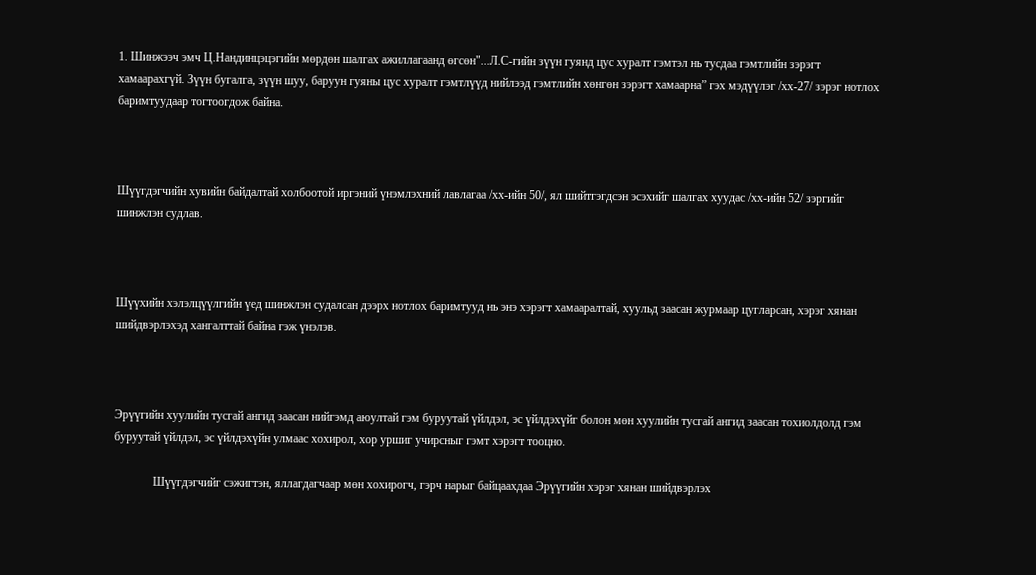1. Шинжээч эмч Ц.Нандинцэцэгийн мөрдөн шалгах ажиллагаанд өгсөн"...Л.С-гийн зүүн гуянд цус хуралт гэмтэл нь тусдаа гэмтлийн зэрэгт хамаарахгүй. Зүүн бугалга, зүүн шуу, баруун гуяны цус хуралт гэмтлүүд нийлээд гэмтлийн хөнгөн зэрэгт хамаарна” гэх мэдүүлэг /хх-27/ зэрэг нотлох баримтуудаар тогтоогдож байна.



Шүүгдэгчийн хувийн байдалтай холбоотой иргэний үнэмлэхний лавлагаа /хх-ийн 50/, ял шийтгэгдсэн эсэхийг шалгах хуудас /хх-ийн 52/ зэргийг шинжлэн судлав.



Шүүхийн хэлэлцүүлгийн үед шинжлэн судалсан дээрх нотлох баримтууд нь энэ хэрэгт хамааралтай, хуульд заасан журмаар цугларсан, хэрэг хянан шийдвэрлэхэд хангалттай байна гэж үнэлэв.



Эрүүгийн хуулийн тусгай ангид заасан нийгэмд аюултай гэм буруутай үйлдэл, эс үйлдэхүйг болон мөн хуулийн тусгай ангид заасан тохиолдолд гэм буруутай үйлдэл, эс үйлдэхүйн улмаас хохирол, хор уршиг учирсныг гэмт хэрэгт тооцно.

             Шүүгдэгчийг сэжигтэн, яллагдагчаар мөн хохирогч, гэрч нарыг байцаахдаа Эрүүгийн хэрэг хянан шийдвэрлэх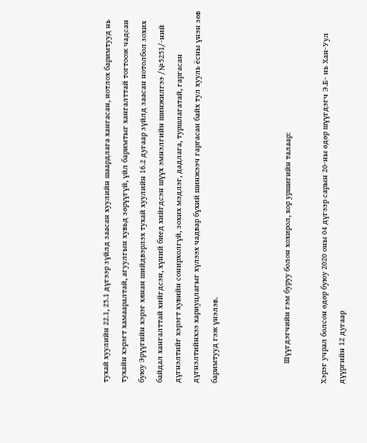тухай хуулийн 22.1, 25.1 дүгээр зүйлд заасан хуулийн шаардлага хангасан, нотлох баримтууд нь тухайн хэрэгт хамааралтай, агуулгын хувьд зөрүүгүй, үйл баримтыг хангалттай тогтоож чадсан буюу Эрүүгийн хэрэг хянан шийдвэрлэх тухай хуулийн 16.2 дугаар зүйлд заасан нотолбол зохих байдал хангалттай хийгдсэн, хүний биед хийгдсэн шүүх эмнэлгийн шинжилгээ /№5251/-ний дүгнэлтийг хэрэгт хувийн сонирхолгүй, зохих мэдлэг, дадлага, туршлагатай, гаргасан дүгнэлтийнхээ хариуцлагыг хүлээх чадвар бүхий шинжээч гаргасан байх тул хууль ёсны үнэн зөв баримтууд гэж үнэлэв.



          Шүүгдэгчийн гэм буруу болон хохирол, хор уршигийн талаар:

Хэрэг учрал болсон өдөр буюу 2020 оны 04 дүгээр сарын 20-ны өдөр шүүгдэгч Э.Б- нь Хан-Уул дүүргийн 12 дугаар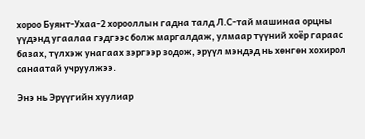хороо Буянт-Ухаа-2 хорооллын гадна талд Л.С-тай машинаа орцны үүдэнд угаалаа гэдгээс болж маргалдаж, улмаар түүний хоёр гараас базах, түлхэж унагаах зэргээр зодож, эрүүл мэндэд нь хөнгөн хохирол санаатай учруулжээ.

Энэ нь Эрүүгийн хуулиар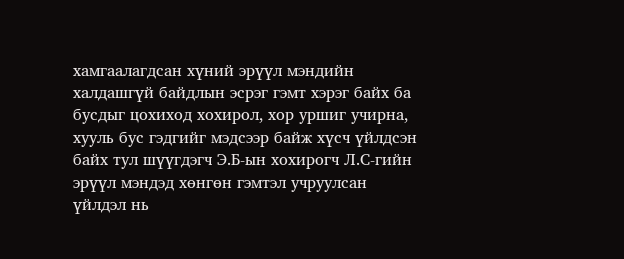хамгаалагдсан хүний эрүүл мэндийн халдашгүй байдлын эсрэг гэмт хэрэг байх ба бусдыг цохиход хохирол, хор уршиг учирна, хууль бус гэдгийг мэдсээр байж хүсч үйлдсэн байх тул шүүгдэгч Э.Б-ын хохирогч Л.С-гийн эрүүл мэндэд хөнгөн гэмтэл учруулсан үйлдэл нь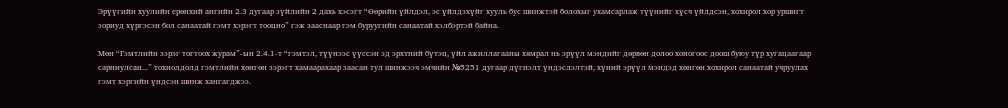Эрүүгийн хуулийн ерөнхий ангийн 2.3 дугаар зүйлийн 2 дахь хэсэгт “Өөрийн үйлдэл, эс үйлдэхүйг хууль бус шинжтэй болохыг ухамсарлаж түүнийг хүсч үйлдсэн, хохирол хор уршигт зориуд хүргэсэн бол санаатай гэмт хэрэгт тооцно” гэж зааснаар гэм буруугийн санаатай хэлбэртэй байна.

Мөн “Гэмтлийн зэрэг тогтоох журам”-ын 2.4.1-т “гэмтэл, түүнээс үүссэн эд эрхтний бүтэц, үйл ажиллагааны хямрал нь эрүүл мэндийг дөрвөн долоо хоногоос доош буюу түр хугацаагаар сарниулсан...” тохиолдолд гэмтлийн хөнгөн зэрэгт хамаарахаар заасан тул шинжээч эмчийн №5251 дугаар дүгнэлт үндэслэлтэй, хүний эрүүл мэндэд хөнгөн хохирол санаатай учруулах гэмт хэргийн үндсэн шинж хангагджээ.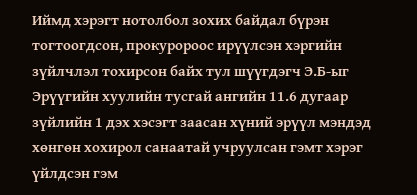Иймд хэрэгт нотолбол зохих байдал бүрэн тогтоогдсон, прокуророос ирүүлсэн хэргийн зүйлчлэл тохирсон байх тул шүүгдэгч Э.Б-ыг Эрүүгийн хуулийн тусгай ангийн 11.6 дугаар зүйлийн 1 дэх хэсэгт заасан хүний эрүүл мэндэд хөнгөн хохирол санаатай учруулсан гэмт хэрэг үйлдсэн гэм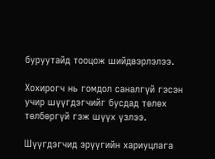буруутайд тооцож шийдвэрлэлээ.

Хохирогч нь гомдол саналгүй гэсэн учир шүүгдэгчийг бусдад төлөх төлбөргүй гэж шүүх үзлээ.

Шүүгдэгчид эрүүгийн хариуцлага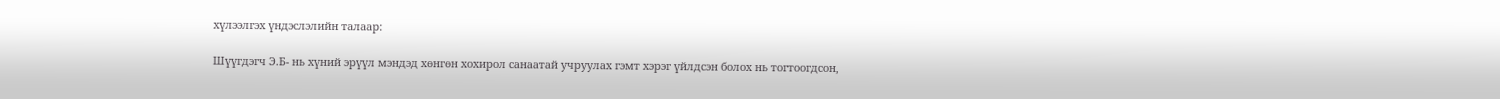хүлээлгэх үндэслэлийн талаар:

Шүүгдэгч Э.Б- нь хүний эрүүл мэндэд хөнгөн хохирол санаатай учруулах гэмт хэрэг үйлдсэн болох нь тогтоогдсон,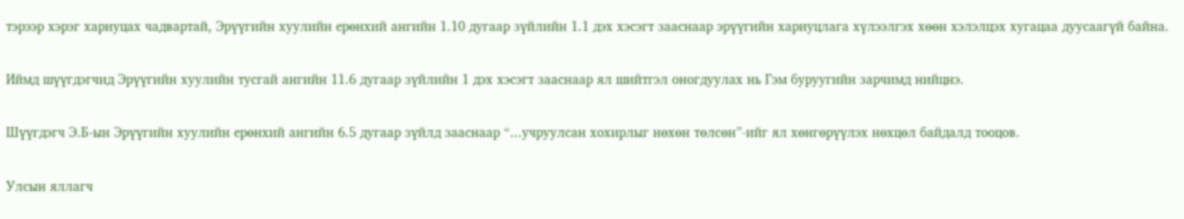тэрээр хэрэг хариуцах чадвартай, Эрүүгийн хуулийн ерөнхий ангийн 1.10 дугаар зүйлийн 1.1 дэх хэсэгт зааснаар эрүүгийн хариуцлага хүлээлгэх хөөн хэлэлцэх хугацаа дуусаагүй байна.

Иймд шүүгдэгчид Эрүүгийн хуулийн тусгай ангийн 11.6 дугаар зүйлийн 1 дэх хэсэгт зааснаар ял шийтгэл оногдуулах нь Гэм буруугийн зарчимд нийцнэ.

Шүүгдэгч Э.Б-ын Эрүүгийн хуулийн ерөнхий ангийн 6.5 дугаар зүйлд зааснаар “...учруулсан хохирлыг нөхөн төлсөн”-ийг ял хөнгөрүүлэх нөхцөл байдалд тооцов.

Улсын яллагч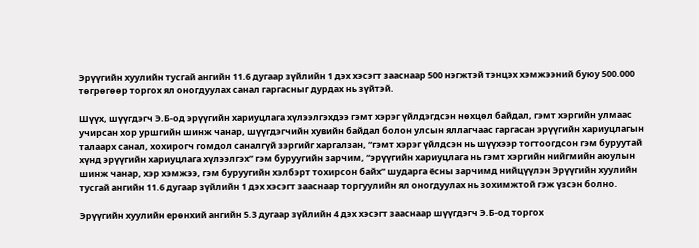Эрүүгийн хуулийн тусгай ангийн 11.6 дугаар зүйлийн 1 дэх хэсэгт зааснаар 500 нэгжтэй тэнцэх хэмжээний буюу 500.000 төгрөгөөр торгох ял оногдуулах санал гаргасныг дурдах нь зүйтэй.

Шүүх, шүүгдэгч Э.Б-од эрүүгийн хариуцлага хүлээлгэхдээ гэмт хэрэг үйлдэгдсэн нөхцөл байдал, гэмт хэргийн улмаас учирсан хор уршгийн шинж чанар, шүүгдэгчийн хувийн байдал болон улсын яллагчаас гаргасан эрүүгийн хариуцлагын талаарх санал, хохирогч гомдол саналгүй зэргийг харгалзан, “гэмт хэрэг үйлдсэн нь шүүхээр тогтоогдсон гэм буруутай хүнд эрүүгийн хариуцлага хүлээлгэх” гэм буруугийн зарчим, “эрүүгийн хариуцлага нь гэмт хэргийн нийгмийн аюулын шинж чанар, хэр хэмжээ, гэм буруугийн хэлбэрт тохирсон байх” шударга ёсны зарчимд нийцүүлэн Эрүүгийн хуулийн тусгай ангийн 11.6 дугаар зүйлийн 1 дэх хэсэгт зааснаар торгуулийн ял оногдуулах нь зохимжтой гэж үзсэн болно.

Эрүүгийн хуулийн ерөнхий ангийн 5.3 дугаар зүйлийн 4 дэх хэсэгт зааснаар шүүгдэгч Э.Б-од торгох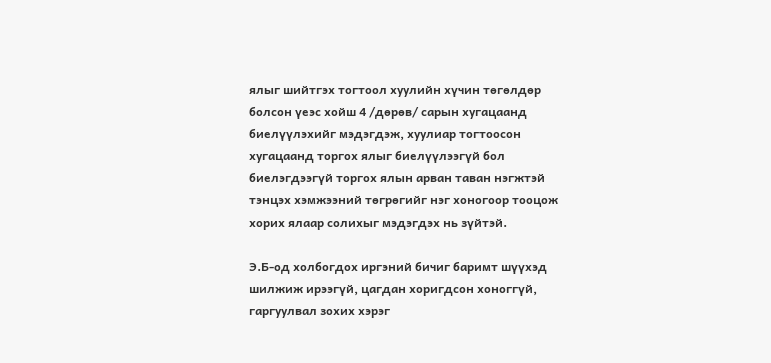ялыг шийтгэх тогтоол хуулийн хүчин төгөлдөр болсон үеэс хойш 4 /дөрөв/ сарын хугацаанд биелүүлэхийг мэдэгдэж, хуулиар тогтоосон хугацаанд торгох ялыг биелүүлээгүй бол биелэгдээгүй торгох ялын арван таван нэгжтэй тэнцэх хэмжээний төгрөгийг нэг хоногоор тооцож хорих ялаар солихыг мэдэгдэх нь зүйтэй.

Э.Б-од холбогдох иргэний бичиг баримт шүүхэд шилжиж ирээгүй, цагдан хоригдсон хоноггүй, гаргуулвал зохих хэрэг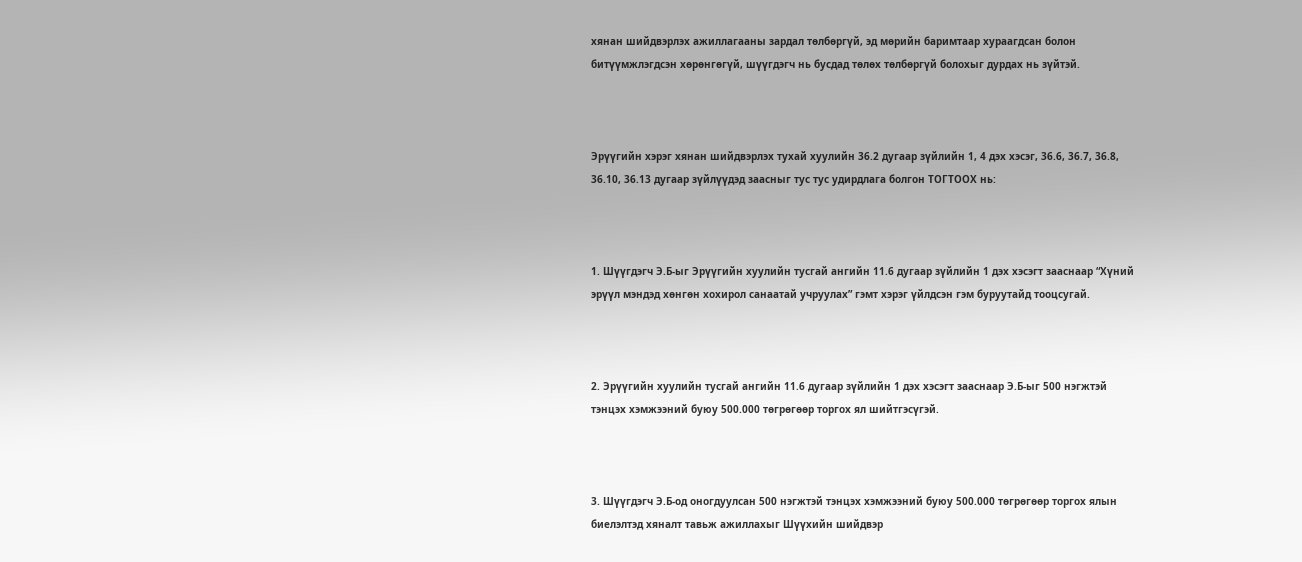хянан шийдвэрлэх ажиллагааны зардал төлбөргүй, эд мөрийн баримтаар хураагдсан болон битүүмжлэгдсэн хөрөнгөгүй, шүүгдэгч нь бусдад төлөх төлбөргүй болохыг дурдах нь зүйтэй.



Эрүүгийн хэрэг хянан шийдвэрлэх тухай хуулийн 36.2 дугаар зүйлийн 1, 4 дэх хэсэг, 36.6, 36.7, 36.8, 36.10, 36.13 дугаар зүйлүүдэд заасныг тус тус удирдлага болгон ТОГТООХ нь:



1. Шүүгдэгч Э.Б-ыг Эрүүгийн хуулийн тусгай ангийн 11.6 дугаар зүйлийн 1 дэх хэсэгт зааснаар “Хүний эрүүл мэндэд хөнгөн хохирол санаатай учруулах” гэмт хэрэг үйлдсэн гэм буруутайд тооцсугай.



2. Эрүүгийн хуулийн тусгай ангийн 11.6 дугаар зүйлийн 1 дэх хэсэгт зааснаар Э.Б-ыг 500 нэгжтэй тэнцэх хэмжээний буюу 500.000 төгрөгөөр торгох ял шийтгэсүгэй.



3. Шүүгдэгч Э.Б-од оногдуулсан 500 нэгжтэй тэнцэх хэмжээний буюу 500.000 төгрөгөөр торгох ялын биелэлтэд хяналт тавьж ажиллахыг Шүүхийн шийдвэр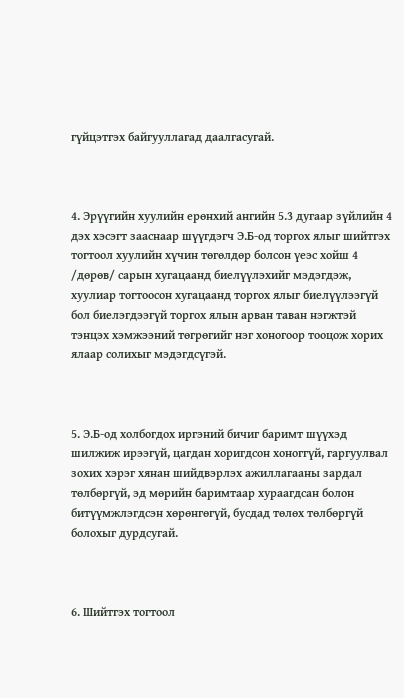гүйцэтгэх байгууллагад даалгасугай.



4. Эрүүгийн хуулийн ерөнхий ангийн 5.3 дугаар зүйлийн 4 дэх хэсэгт зааснаар шүүгдэгч Э.Б-од торгох ялыг шийтгэх тогтоол хуулийн хүчин төгөлдөр болсон үеэс хойш 4 /дөрөв/ сарын хугацаанд биелүүлэхийг мэдэгдэж, хуулиар тогтоосон хугацаанд торгох ялыг биелүүлээгүй бол биелэгдээгүй торгох ялын арван таван нэгжтэй тэнцэх хэмжээний төгрөгийг нэг хоногоор тооцож хорих ялаар солихыг мэдэгдсүгэй.



5. Э.Б-од холбогдох иргэний бичиг баримт шүүхэд шилжиж ирээгүй, цагдан хоригдсон хоноггүй, гаргуулвал зохих хэрэг хянан шийдвэрлэх ажиллагааны зардал төлбөргүй, эд мөрийн баримтаар хураагдсан болон битүүмжлэгдсэн хөрөнгөгүй, бусдад төлөх төлбөргүй болохыг дурдсугай.



6. Шийтгэх тогтоол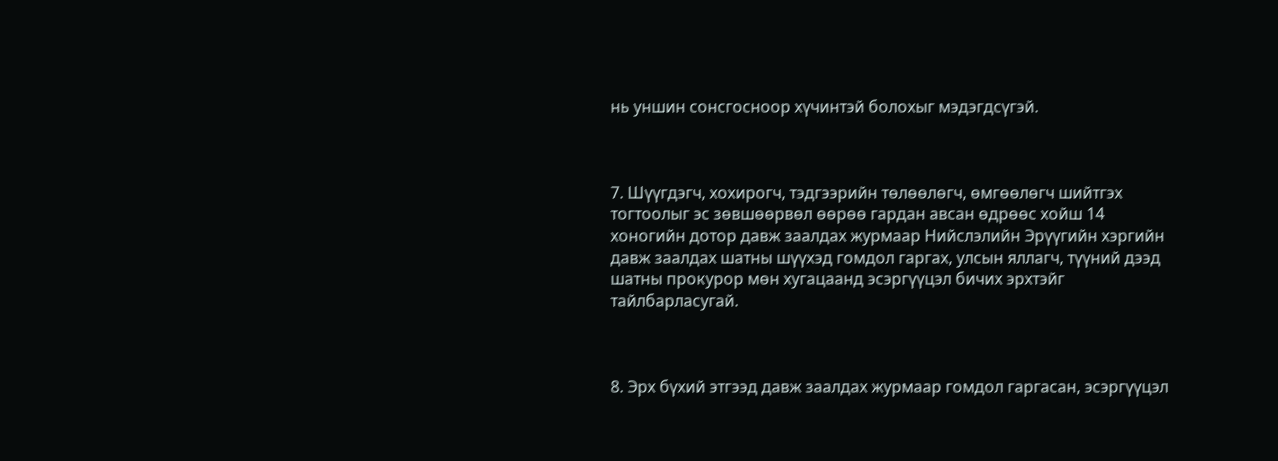нь уншин сонсгосноор хүчинтэй болохыг мэдэгдсүгэй.



7. Шүүгдэгч, хохирогч, тэдгээрийн төлөөлөгч, өмгөөлөгч шийтгэх тогтоолыг эс зөвшөөрвөл өөрөө гардан авсан өдрөөс хойш 14 хоногийн дотор давж заалдах журмаар Нийслэлийн Эрүүгийн хэргийн давж заалдах шатны шүүхэд гомдол гаргах, улсын яллагч, түүний дээд шатны прокурор мөн хугацаанд эсэргүүцэл бичих эрхтэйг тайлбарласугай.



8. Эрх бүхий этгээд давж заалдах журмаар гомдол гаргасан, эсэргүүцэл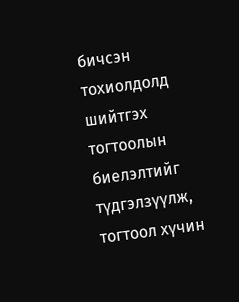бичсэн тохиолдолд шийтгэх тогтоолын биелэлтийг түдгэлзүүлж, тогтоол хүчин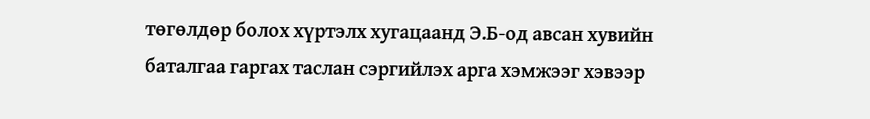төгөлдөр болох хүртэлх хугацаанд Э.Б-од авсан хувийн баталгаа гаргах таслан сэргийлэх арга хэмжээг хэвээр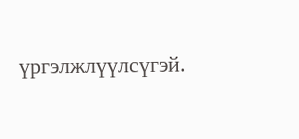үргэлжлүүлсүгэй.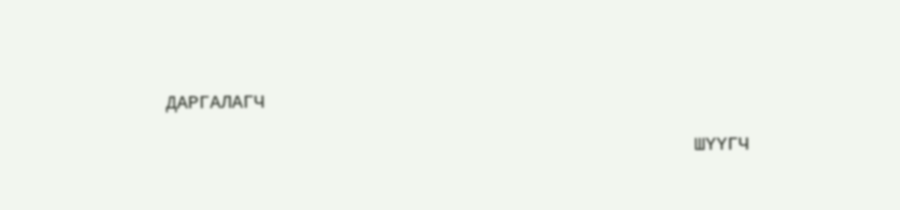ДАРГАЛАГЧ

                                                ШҮҮГЧ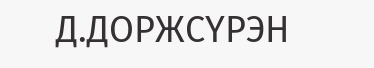Д.ДОРЖСҮРЭН